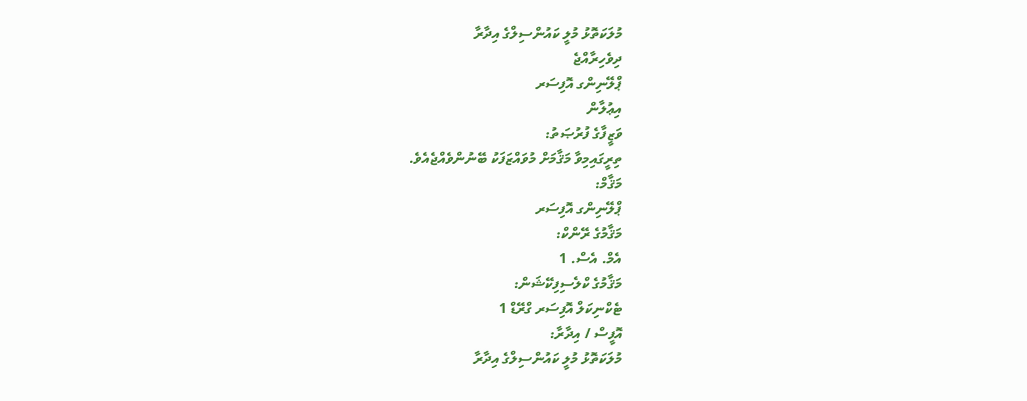މުލަކަތޮޅު މުލީ ކައުންސިލްގެ އިދާރާ
ދިވެހިރާއްޖެ
ޕްލޭނިންގ އޮފިސަރ
އިޢުލާން
ވަޒީފާގެ ފުރުޞަތު:
ތިރީގައިމިވާ މަޤާމަށް މުވައްޒަފަކު ބޭނުންވެއްޖެއެވެ.
މަޤާމް:
ޕްލޭނިންގ އޮފިސަރ
މަޤާމުގެ ރޭންކް:
އެމް. އެސް. 1
މަޤާމުގެ ކްލެސިފިކޭޝަން:
ޓެކްނިކަލް އޮފިސަރ ގްރޭޑް 1
އޮފީސް / އިދާރާ:
މުލަކަތޮޅު މުލީ ކައުންސިލްގެ އިދާރާ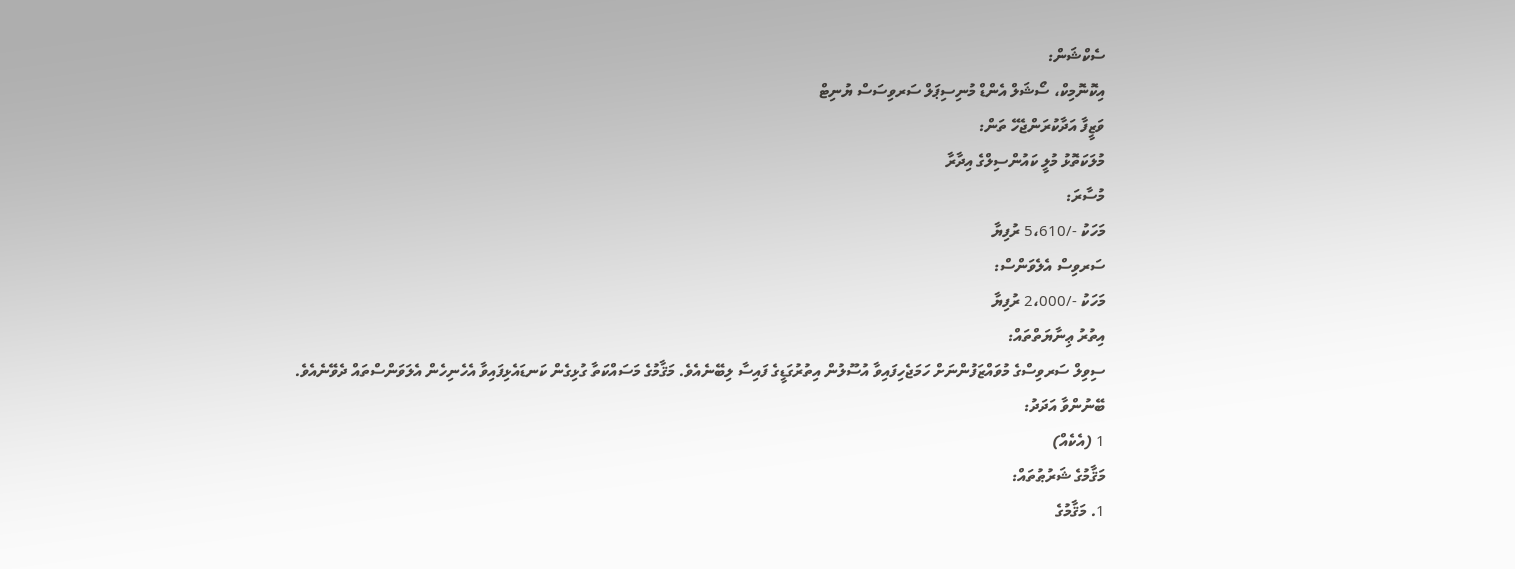ސެކްޝަން:
އިކޮނޮމިކް، ސޯޝަލް އެންޑް މުނިސިޕަލް ސަރވިސަސް ޔުނިޓް
ވަޒީފާ އަދާކުރަންޖެހޭ ތަން:
މުލަކަތޮޅު މުލީ ކައުންސިލްގެ އިދާރާ
މުސާރަ:
މަހަކު -/5،610 ރުފިޔާ
ސަރވިސް އެލެވަންސް:
މަހަކު -/2،000 ރުފިޔާ
އިތުރު ޢިނާޔަތްތައް:
ސިވިލް ސަރވިސްގެ މުވައްޒަފުންނަށް ހަމަޖެހިފައިވާ އުސޫލުން އިތުރުގަޑީގެ ފައިސާ ލިބޭނެއެވެ. މަޤާމުގެ މަސައްކަތާ ގުޅިގެން ކަނޑައެޅިފައިވާ އެހެނިހެން އެލަވަންސްތައް ދެވޭނެއެވެ.
ބޭނުންވާ އަދަދު:
1 (އެކެއް)
މަޤާމުގެ ޝަރުޠުތައް:
1. މަޤާމުގެ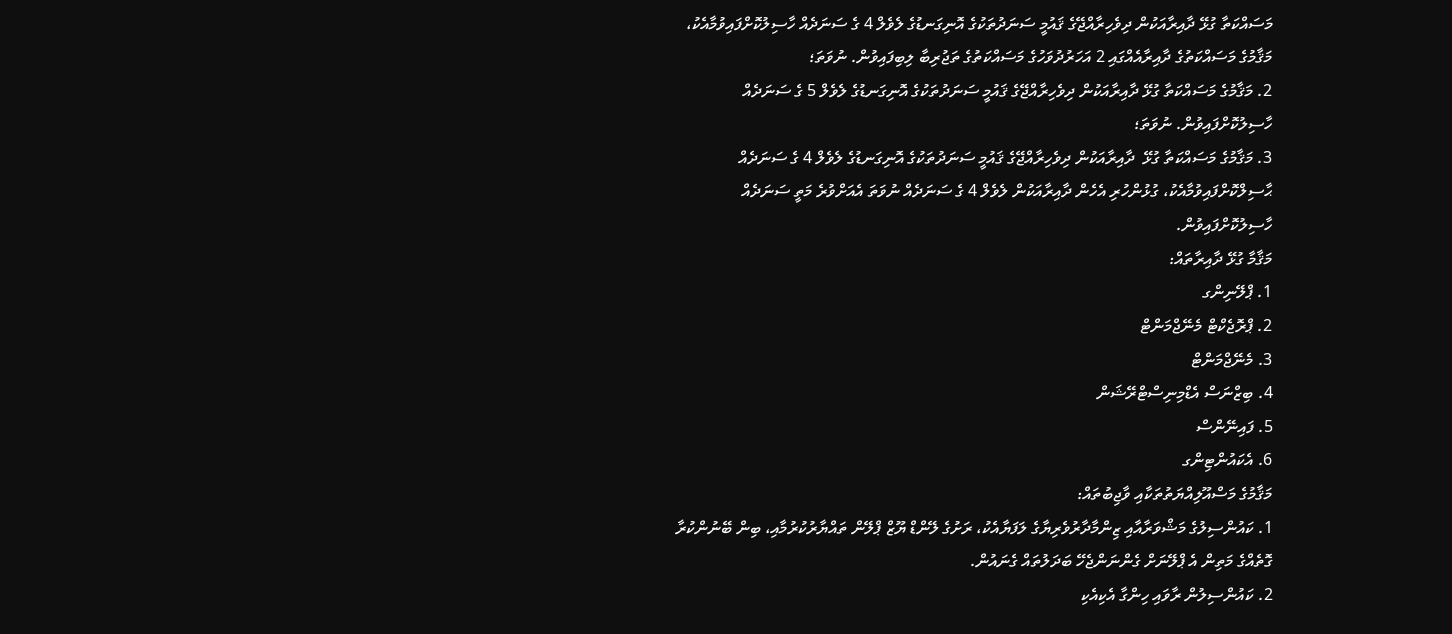މަސައްކަތާ ގުޅޭ ދާއިރާއަކުން ދިވެހިރާއްޖޭގެ ޤައުމީ ސަނަދުތަކުގެ އޮނިގަނޑުގެ ލެވެލް 4 ގެ ސަނަދެއް ހާސިލުކޮށްފައިވުމާއެކު، މަޤާމުގެ މަސައްކަތުގެ ދާއިރާއެއްގައި 2 އަހަރުދުވަހުގެ މަސައްކަތުގެ ތަޖުރިބާ ލިބިފައިވުން. ނުވަތަ؛
2. މަޤާމުގެ މަސައްކަތާ ގުޅޭ ދާއިރާއަކުން ދިވެހިރާއްޖޭގެ ޤައުމީ ސަނަދުތަކުގެ އޮނިގަނޑުގެ ލެވެލް 5 ގެ ސަނަދެއް ހާސިލުކޮށްފައިވުން. ނުވަތަ؛
3. މަޤާމުގެ މަސައްކަތާ ގުޅޭ  ދާއިރާއަކުން ދިވެހިރާއްޖޭގެ ޤައުމީ ސަނަދުތަކުގެ އޮނިގަނޑުގެ ލެވެލް 4 ގެ ސަނަދެއް ޙާސިލްކޮށްފައިވުމާއެކު، ގުޅުންހުރި އެހެން ދާއިރާއަކުން ލެވެލް 4 ގެ ސަނަދެއް ނުވަތަ އެއަށްވުރެ މަތީ ސަނަދެއް ހާސިލުކޮށްފައިވުން.
މަޤާމާ ގުޅޭ ދާއިރާތައް:
1. ޕްލޭނިންގ
2. ޕްރޮޖެކްޓް މެނޭޖްމަންޓް
3. މެނޭޖްމަންޓް
4. ބިޒްނަސް އެޑްމިނިސްޓްރޭޝަން
5. ފައިނޭންސް
6. އެކައުންޓިންގ
މަޤާމުގެ މަސްއޫލިއްޔަތުތަކާއި ވާޖިބުތައް:
1. ކައުންސިލުގެ މަޝްވަރާއާއި ޒިންމާދާރުވެރިޔާގެ ލަފަޔާއެކު، ރަށުގެ ލޭންޑް ޔޫޒް ޕްލޭން ތައްޔާރުކުރުމާއި، ބިން ބޭނުންކުރާ ގޮތެއްގެ މަތިން އެ ޕްލޭނަށް ގެންނަންޖެހޭ ބަދަލުތައް ގެނައުން.
2. ކައުންސިލުން ރާވައި ހިންގާ އެކިއެކި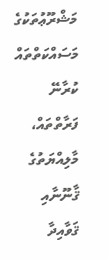މަޝްރޫޢުތަކުގެ މަސައްކަތްތައް ކުރާނޭ ފަރާތްތައް، މާލިއްޔަތުގެ ޤާނޫނާއި ޤަވާއިދާ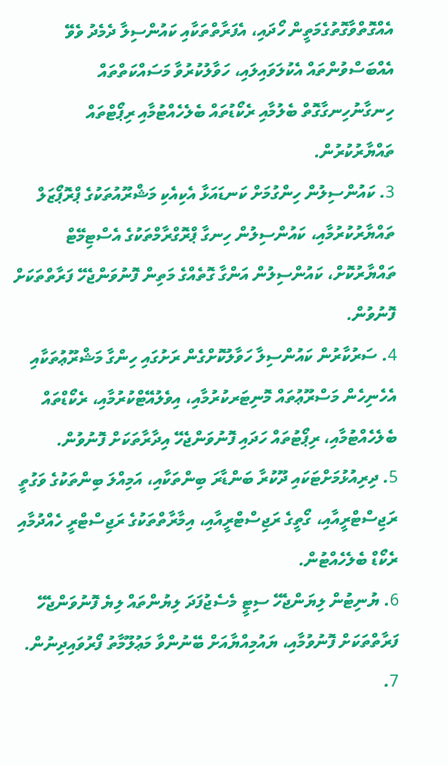އެއްގޮތްވާގޮތުގެމަތީން ހޯދައި، އެފަރާތްތަކާއި ކައުންސިލާ ދެމެދު ވެވޭ އެއްބަސްވުންތައް އެކުލަވައިލައި، ހަވާލުކުރުވާ މަސައްކަތްތައް ހިނގާނުހިނގާގޮތް ބެލުމާއި ރެކޯޑުތައް ބެލެހެއްޓުމާއި ރިޕޯޓްތައް ތައްޔާރުކުރުން.
3. ކައުންސިލުން ހިންގުމަށް ކަނޑައަޅާ އެކިއެކި މަޝްރޫއުތަކުގެ ޕްރޮޕޯޒަލް ތައްޔާރުކުރުމާއި، ކައުންސިލުން ހިނގާ ޕްރޮގްރާމްތަކުގެ އެސްޓިމޭޓް ތައްޔާރުކޮށް، ކައުންސިލުން އަންގާ ގޮތެއްގެ މަތިން ފޮނުވަންޖެހޭ ފަރާތްތަކަށް ފޮނުވުން.
4. ސަރުކާރުން ކައުންސިލާ ހަވާލުކޮށްގެން ރަށުގައި ހިންގާ މަޝްރޫޢުތަކާއި އެހެނިހެން މަސްރޫޢުތައް މޮނިޓަރކުރުމާއި، އިވެލުއޭޓްކުރުމާއި، ރެކޯޑްތައް ބެލެހެއްޓުމާއި، ރިޕޯޓުތައް ހަދައި ފޮނުވަންޖެހޭ އިދާރާތަކަށް ފޮނުވުން.
5. ދިރިއުޅުމަށްޓަކައި ދޫކުރާ ބަންޑާރަ ބިންތަކާއި، އަމިއްލަ ބިންތަކުގެ ވަގުތީ ރަޖިސްޓްރީއާއި، ގޯތީގެ ރަޖިސްޓްރީއާއި، އިމާރާތްތަކުގެ ރަޖިސްޓްރީ ހެއްދުމާއި ރެކޯޑް ބެލެހެއްޓުން.
6. ޔުނިޓުން ލިޔަންޖެހޭ ސިޓީ މެސެޖުފަދަ ލިޔުންތައް ލިޔެ ފޮނުވަންޖެހޭ ފަރާތްތަކަށް ފޮނުވުމާއި، ޔައުމިއްޔާއަށް ބޭނުންވާ މަޢުލޫމާތު ފޯރުވައިދިނުން.
7.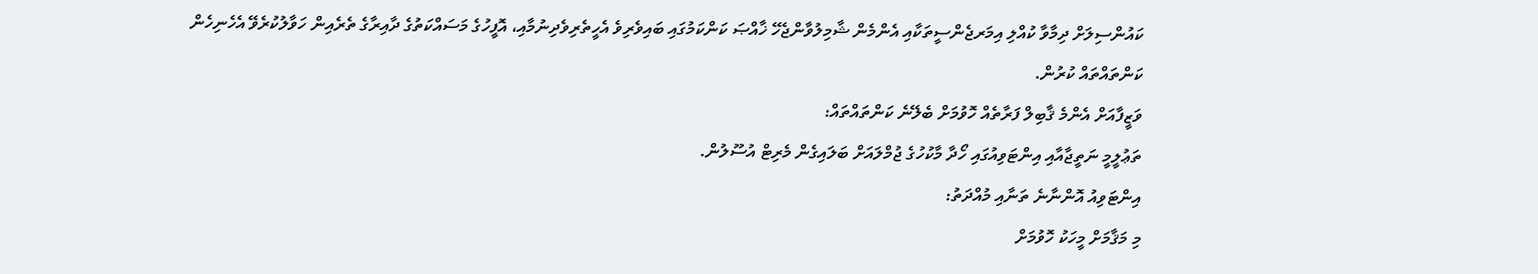ކައުންސިލަށް ދިމާވާ ކުއްލި އިމަރޖެންސީތަކާއި އެންމެން ޝާމިލުވާންޖެހޭ ޚާއްޞަ ކަންކަމުގައި ބައިވެރިވެ އެހީތެރިވެދިނުމާއި، އޮފީހުގެ މަސައްކަތުގެ ދާއިރާގެ ތެރެއިން ހަވާލުކުރެވޭ އެހެނިހެން ކަންތައްތައް ކުރުން.
ވަޒީފާއަށް އެންމެ ޤާބިލް ފަރާތެއް ހޮވުމަށް ބެލޭނެ ކަންތައްތައް:
ތަޢުލީމީ ނަތީޖާއާއި އިންޓަވިއުގައި ހޯދާ މާކުހުގެ ޖުމްލައަށް ބަލައިގެން މެރިޓް އުސޫލުން.
އިންޓަވިއު އޮންނާނެ ތަނާއި މުއްދަތު:
މި މަޤާމަށް މީހަކު ހޮވުމަށް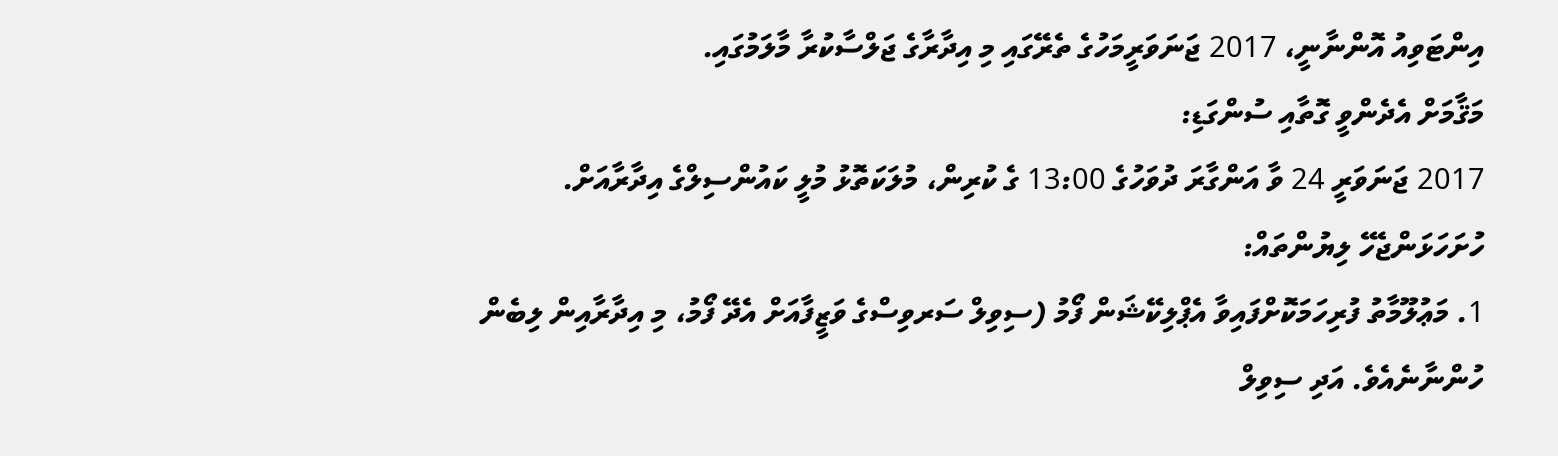އިންޓަވިއު އޮންނާނީ، 2017 ޖަނަވަރީމަހުގެ ތެރޭގައި މި އިދާރާގެ ޖަލްސާކުރާ މާލަމުގައި.
މަޤާމަށް އެދެންވީ ގޮތާއި ސުންގަޑި:
2017 ޖަނަވަރީ 24 ވާ އަންގާރަ ދުވަހުގެ 13:00 ގެ ކުރިން، މުލަކަތޮޅު މުލީ ކައުންސިލްގެ އިދާރާއަށް.
ހުށަހަޅަންޖެހޭ ލިޔުންތައް:
1. މަޢުލޫމާތު ފުރިހަމަކޮށްފައިވާ އެޕްލިކޭޝަން ފޯމު (ސިވިލް ސަރވިސްގެ ވަޒީފާއަށް އެދޭ ފޯމު، މި އިދާރާއިން ލިބެން ހުންނާނެއެވެ. އަދި ސިވިލް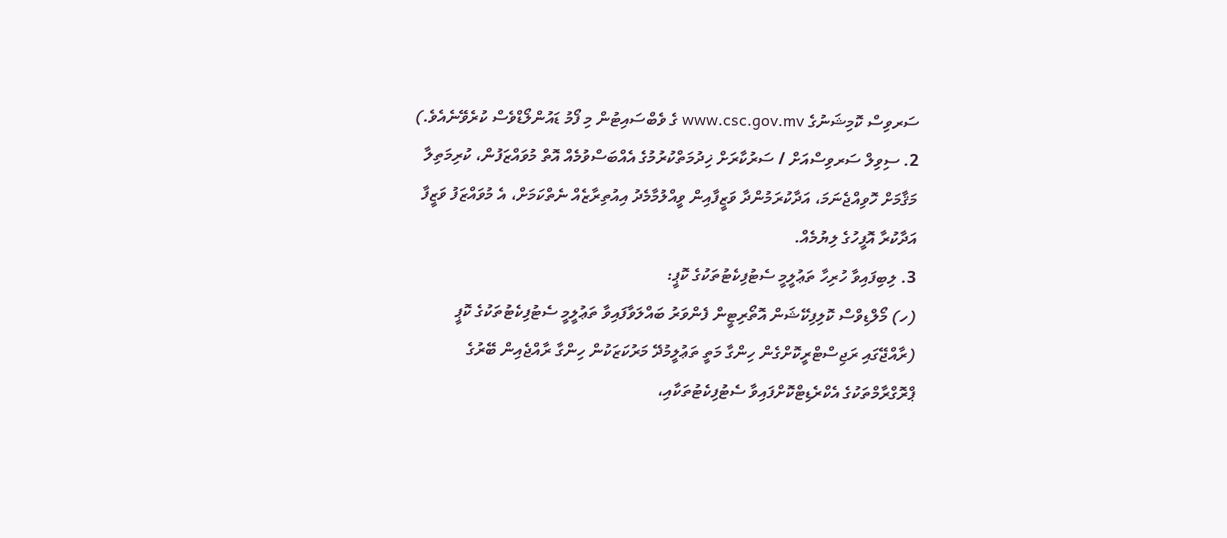ސަރވިސް ކޮމިޝަނުގެ www.csc.gov.mv ގެ ވެބްސައިޓުން މި ފޯމު ޑައުންލޯޑްވެސް ކުރެވޭނެއެވެ.)
2. ސިވިލް ސަރވިސްއަށް / ސަރުކާރަށް ޚިދުމަތްކުރުމުގެ އެއްބަސްވުމެއް އޮތް މުވައްޒަފުން، ކުރިމަތިލާ މަޤާމަށް ހޮވިއްޖެނަމަ، އަދާކުރަމުންދާ ވަޒީފާއިން ވީއްލުމާމެދު އިއުތިރާޒެއް ނެތްކަމަށް، އެ މުވައްޒަފު ވަޒީފާ އަދާކުރާ އޮފީހުގެ ލިޔުމެއް.
3. ލިބިފައިވާ ހުރިހާ ތަޢުލީމީ ސެޓުފިކެޓުތަކުގެ ކޮޕީ:
(ހ) މޯލްޑިވްސް ކޮލިފިކޭޝަން އޮތޯރިޓީން ފެންވަރު ބައްލަވާފައިވާ ތަޢުލީމީ ސެޓުފިކެޓުތަކުގެ ކޮޕީ (ރާއްޖޭގައި ރަޖިސްޓްރީކޮށްގެން ހިންގާ މަތީ ތަޢުލީމުދޭ މަރުކަޒަކުން ހިންގާ ރާއްޖެއިން ބޭރުގެ ޕްރޮގްރާމްތަކުގެ އެކްރެޑިޓްކޮށްފައިވާ ސެޓުފިކެޓުތަކާއި،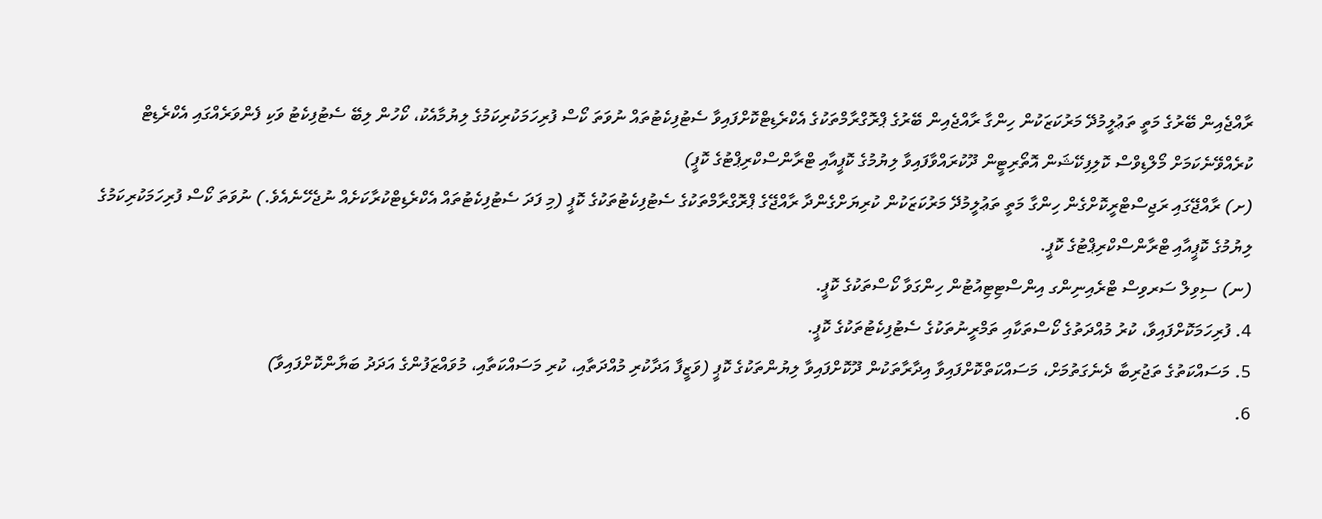ރާއްޖެއިން ބޭރުގެ މަތީ ތަޢުލީމުދޭ މަރުކަޒަކުން ހިންގާ ރާއްޖެއިން ބޭރުގެ ޕްރޮގްރާމްތަކުގެ އެކްރެޑިޓްކޮށްފައިވާ ސެޓުފިކެޓުތައް ނުވަތަ ކޯސް ފުރިހަމަކުރިކަމުގެ ލިޔުމާއެކު، ކޯހުން ލިބޭ ސެޓުފިކެޓު ވަކި ފެންވަރެއްގައި އެކްރެޑިޓް ކުރެއްވޭނެކަމަށް މޯލްޑިވްސް ކޮލިފިކޭޝަން އޮތޯރިޓީން ދޫކުރައްވާފައިވާ ލިޔުމުގެ ކޮޕީއާއި ޓްރާންސްކްރިޕްޓުގެ ކޮޕީ)
(ށ) ރާއްޖޭގައި ރަޖިސްޓްރީކޮށްގެން ހިންގާ މަތީ ތަޢުލީމުދޭ މަރުކަޒަކުން ކުރިޔަށްގެންދާ ރާއްޖޭގެ ޕްރޮގްރާމްތަކުގެ ސެޓުފިކެޓުތަކުގެ ކޮޕީ (މި ފަދަ ސެޓުފިކެޓުތައް އެކްރެޑިޓްކުރާކަށެއް ނުޖެހޭނެއެވެ.) ނުވަތަ ކޯސް ފުރިހަމަކުރިކަމުގެ ލިޔުމުގެ ކޮޕީއާއި ޓްރާންސްކްރިޕްޓުގެ ކޮޕީ.
(ނ) ސިވިލް ސަރވިސް ޓްރެއިނިންގ އިންސްޓިޓިއުޓުން ހިންގަވާ ކޯސްތަކުގެ ކޮޕީ.
4. ފުރިހަމަކޮށްފައިވާ، ކުރު މުއްދަތުގެ ކޯސްތަކާއި ތަމްރީނުތަކުގެ ސެޓުފިކެޓުތަކުގެ ކޮޕީ.
5. މަސައްކަތުގެ ތަޖުރިބާ ދެނެގަތުމަށް، މަސައްކަތްކޮށްފައިވާ އިދާރާތަކުން ދޫކޮށްފައިވާ ލިޔުންތަކުގެ ކޮޕީ (ވަޒީފާ އަދާކުރި މުއްދަތާއި، ކުރި މަސައްކަތާއި، މުވައްޒަފުންގެ އަދަދު ބަޔާންކޮށްފައިވާ)
6.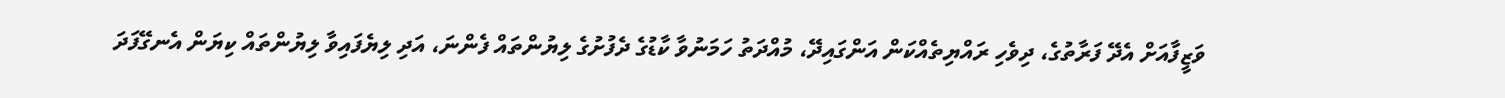ވަޒީފާއަށް އެދޭ ފަރާތުގެ، ދިވެހި ރައްޔިތެއްކަން އަންގައިދޭ، މުއްދަތު ހަމަނުވާ ކާޑުގެ ދެފުށުގެ ލިޔުންތައް ފެންނަ، އަދި ލިޔެފައިވާ ލިޔުންތައް ކިޔަން އެނގޭފަދަ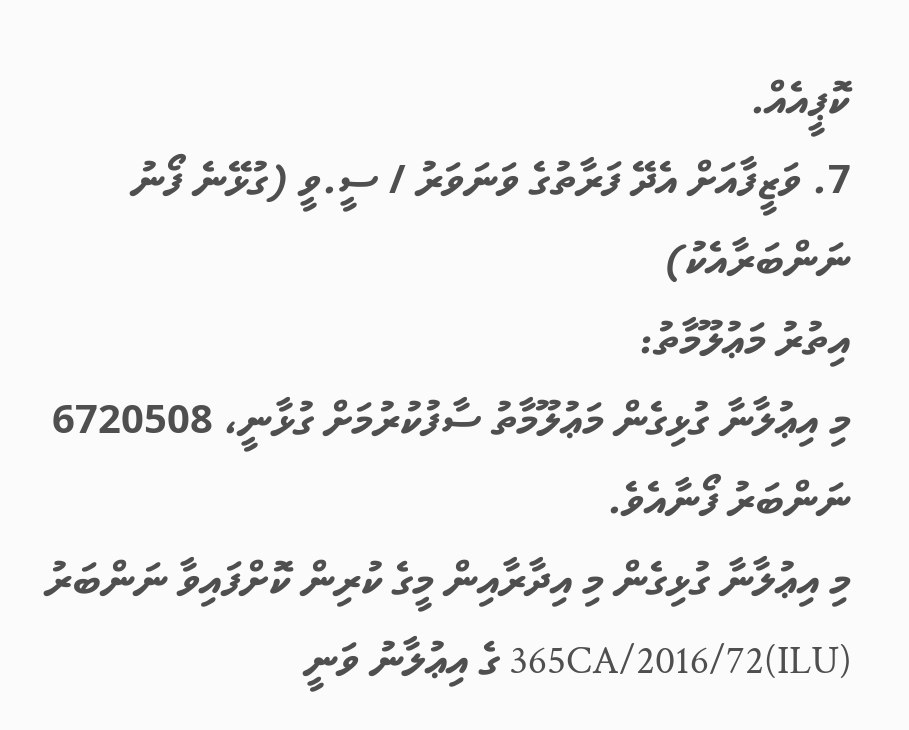ކޮޕީއެއް.
7. ވަޒީފާއަށް އެދޭ ފަރާތުގެ ވަނަވަރު / ސީ.ވީ (ގުޅޭނެ ފޯނު ނަންބަރާއެކު)
އިތުރު މަޢުލޫމާތު:
މި އިޢުލާނާ ގުޅިގެން މަޢުލޫމާތު ސާފުކުރުމަށް ގުޅާނީ، 6720508 ނަންބަރު ފޯނާއެވެ.
މި އިޢުލާނާ ގުޅިގެން މި އިދާރާއިން މީގެ ކުރިން ކޮށްފައިވާ ނަންބަރު (ILU)365CA/2016/72 ގެ އިޢުލާނު ވަނީ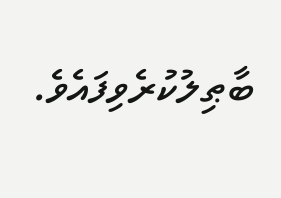ބާޠިލުކުރެވިފައެވެ.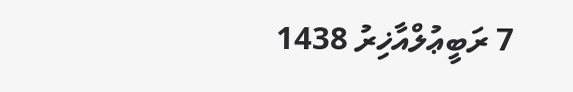7 ރަބީޢުލްއާޚިރު 1438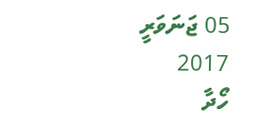05 ޖަނަވަރީ 2017
ހޯދާ